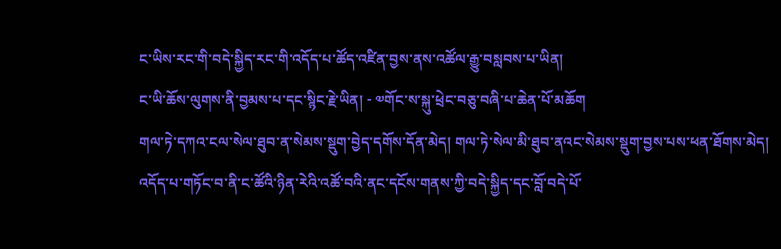ང་ཡིས་རང་གི་བདེ་སྐྱིད་རང་གི་འདོད་པ་ཚོད་འཛིན་བྱས་ནས་འཚོལ་རྒྱུ་བསླབས་པ་ཡིན།
ང་ཡི་ཆོས་ལུགས་ནི་བྱམས་པ་དང་སྙིང་རྗེ་ཡིན། - ༧གོང་ས་སྐུ་ཕྲེང་བཅུ་བཞི་པ་ཆེན་པོ་མཆོག
གལ་ཏེ་དཀའ་ངལ་སེལ་ཐུབ་ན་སེམས་སྡུག་བྱེད་དགོས་དོན་མེད། གལ་ཏེ་སེལ་མི་ཐུབ་ནའང་སེམས་སྡུག་བྱས་པས་ཕན་ཐོགས་མེད།
འདོད་པ་གཏོང་བ་ནི་ང་ཚོའི་ཉིན་རེའི་འཚོ་བའི་ནང་དངོས་གནས་ཀྱི་བདེ་སྐྱིད་དང་བློ་བདེ་པོ་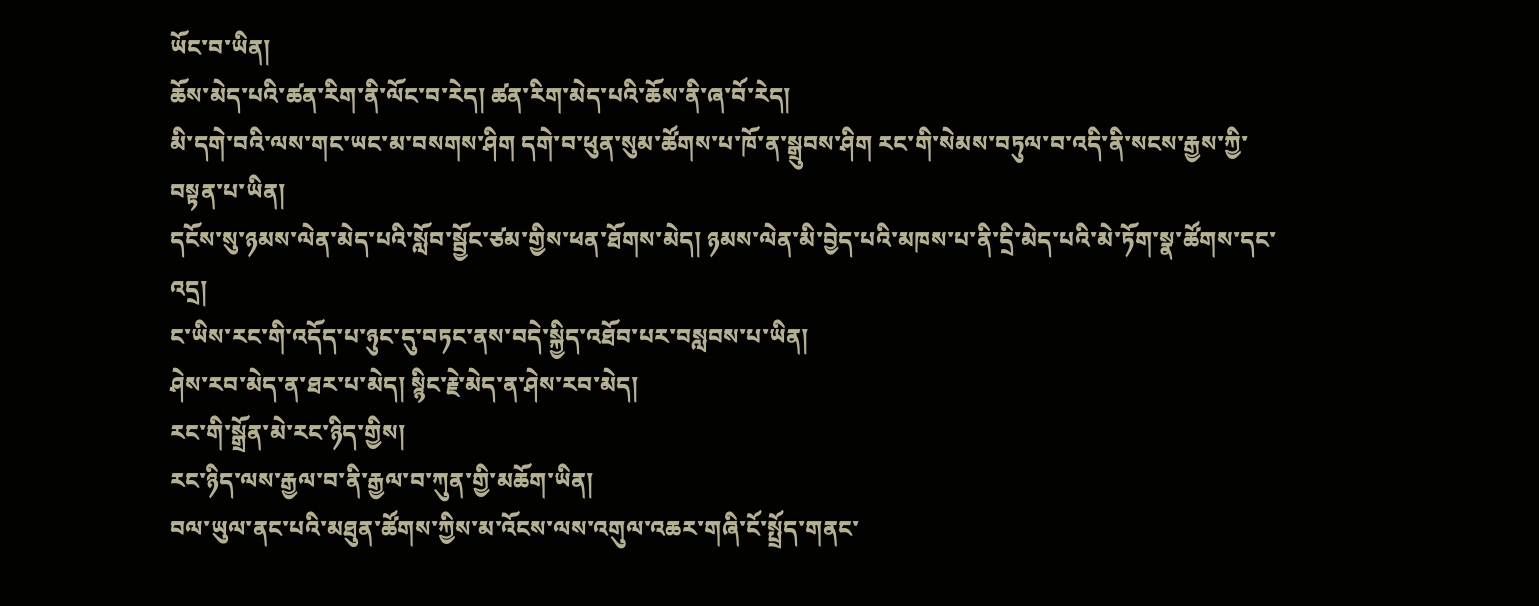ཡོང་བ་ཡིན།
ཆོས་མེད་པའི་ཚན་རིག་ནི་ལོང་བ་རེད། ཚན་རིག་མེད་པའི་ཆོས་ནི་ཞ་བོ་རེད།
མི་དགེ་བའི་ལས་གང་ཡང་མ་བསགས་ཤིག དགེ་བ་ཕུན་སུམ་ཚོགས་པ་ཁོ་ན་སྒྲུབས་ཤིག རང་གི་སེམས་བཏུལ་བ་འདི་ནི་སངས་རྒྱས་ཀྱི་བསྟན་པ་ཡིན།
དངོས་སུ་ཉམས་ལེན་མེད་པའི་སློབ་སྦྱོང་ཙམ་གྱིས་ཕན་ཐོགས་མེད། ཉམས་ལེན་མི་བྱེད་པའི་མཁས་པ་ནི་དྲི་མེད་པའི་མེ་ཏོག་སྣ་ཚོགས་དང་འདྲ།
ང་ཡིས་རང་གི་འདོད་པ་ཉུང་དུ་བཏང་ནས་བདེ་སྐྱིད་འཐོབ་པར་བསླབས་པ་ཡིན།
ཤེས་རབ་མེད་ན་ཐར་པ་མེད། སྙིང་རྗེ་མེད་ན་ཤེས་རབ་མེད།
རང་གི་སྒྲོན་མེ་རང་ཉིད་གྱིས།
རང་ཉིད་ལས་རྒྱལ་བ་ནི་རྒྱལ་བ་ཀུན་གྱི་མཆོག་ཡིན།
བལ་ཡུལ་ནང་པའི་མཐུན་ཚོགས་ཀྱིས་མ་འོངས་ལས་འགུལ་འཆར་གཞི་ངོ་སྤྲོད་གནང་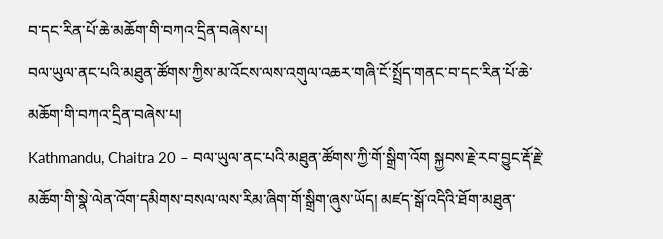བ་དང་རིན་པོ་ཆེ་མཆོག་གི་བཀའ་དྲིན་བཞེས་པ།
བལ་ཡུལ་ནང་པའི་མཐུན་ཚོགས་ཀྱིས་མ་འོངས་ལས་འགུལ་འཆར་གཞི་ངོ་སྤྲོད་གནང་བ་དང་རིན་པོ་ཆེ་མཆོག་གི་བཀའ་དྲིན་བཞེས་པ།
Kathmandu, Chaitra 20 – བལ་ཡུལ་ནང་པའི་མཐུན་ཚོགས་ཀྱི་གོ་སྒྲིག་འོག སྐྱབས་རྗེ་རབ་བྱུང་རྡོ་རྗེ་མཆོག་གི་སྣེ་ལེན་འོག་དམིགས་བསལ་ལས་རིམ་ཞིག་གོ་སྒྲིག་ཞུས་ཡོད། མཛད་སྒོ་འདིའི་ཐོག་མཐུན་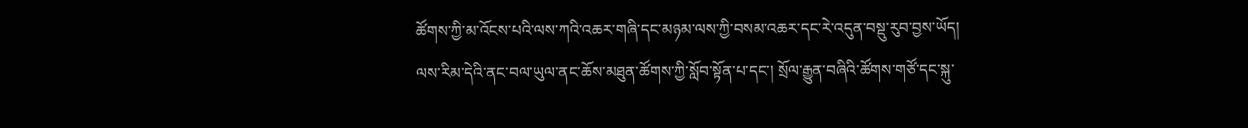ཚོགས་ཀྱི་མ་འོངས་པའི་ལས་ཀའི་འཆར་གཞི་དང་མཉམ་ལས་ཀྱི་བསམ་འཆར་དང་རེ་འདུན་བསྡུ་རུབ་བྱས་ཡོད། ལས་རིམ་དེའི་ནང་བལ་ཡུལ་ནང་ཆོས་མཐུན་ཚོགས་ཀྱི་སློབ་སྟོན་པ་དང་། སྲོལ་རྒྱུན་བཞིའི་ཚོགས་གཙོ་དང་སྐུ་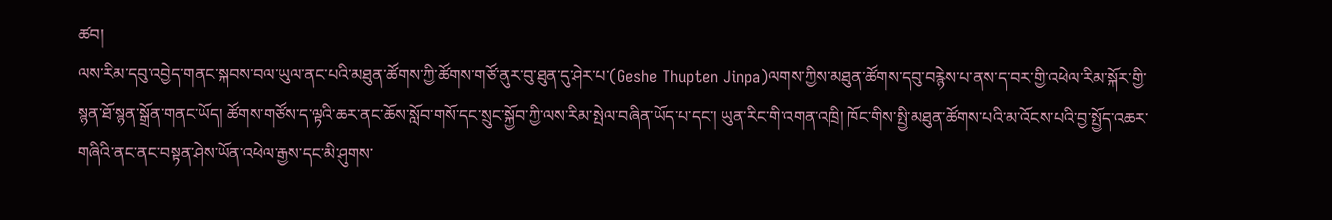ཚབ།
ལས་རིམ་དབུ་འབྱེད་གནང་སྐབས་བལ་ཡུལ་ནང་པའི་མཐུན་ཚོགས་ཀྱི་ཚོགས་གཙོ་ནུར་བུ་ཐུན་དུ་ཤེར་པ་(Geshe Thupten Jinpa)ལགས་ཀྱིས་མཐུན་ཚོགས་དབུ་བརྙེས་པ་ནས་ད་བར་གྱི་འཕེལ་རིམ་སྐོར་གྱི་སྙན་ཐོ་སྙན་སྒྲོན་གནང་ཡོད། ཚོགས་གཙོས་ད་ལྟའི་ཆར་ནང་ཆོས་སློབ་གསོ་དང་སྲུང་སྐྱོབ་ཀྱི་ལས་རིམ་སྤེལ་བཞིན་ཡོད་པ་དང་། ཡུན་རིང་གི་འགན་འཁྲི། ཁོང་གིས་སྤྱི་མཐུན་ཚོགས་པའི་མ་འོངས་པའི་བྱ་སྤྱོད་འཆར་གཞིའི་ནང་ནང་བསྟན་ཤེས་ཡོན་འཕེལ་རྒྱས་དང་མི་ཤུགས་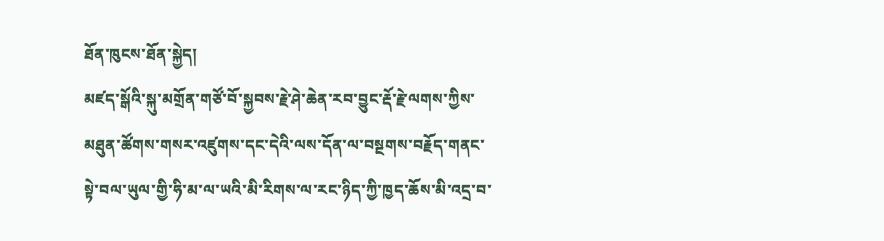ཐོན་ཁུངས་ཐོན་སྐྱེད།
མཛད་སྒོའི་སྐུ་མགྲོན་གཙོ་བོ་སྐྱབས་རྗེ་ཤེ་ཆེན་རབ་བྱུང་རྡོ་རྗེ་ལགས་ཀྱིས་མཐུན་ཚོགས་གསར་འཛུགས་དང་དེའི་ལས་དོན་ལ་བསྔགས་བརྗོད་གནང་སྟེ་བལ་ཡུལ་གྱི་ཧི་མ་ལ་ཡའི་མི་རིགས་ལ་རང་ཉིད་ཀྱི་ཁྱད་ཆོས་མི་འདྲ་བ་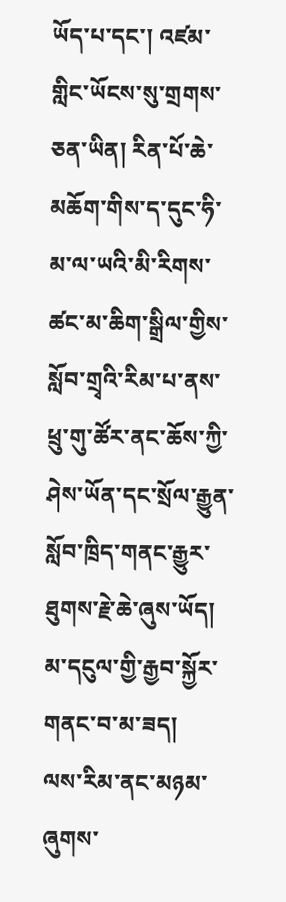ཡོད་པ་དང་། འཛམ་གླིང་ཡོངས་སུ་གྲགས་ཅན་ཡིན། རིན་པོ་ཆེ་མཆོག་གིས་ད་དུང་ཧི་མ་ལ་ཡའི་མི་རིགས་ཚང་མ་ཆིག་སྒྲིལ་གྱིས་སློབ་གྲྭའི་རིམ་པ་ནས་ཕྲུ་གུ་ཚོར་ནང་ཆོས་ཀྱི་ཤེས་ཡོན་དང་སྲོལ་རྒྱུན་སློབ་ཁྲིད་གནང་རྒྱུར་ཐུགས་རྗེ་ཆེ་ཞུས་ཡོད། མ་དངུལ་གྱི་རྒྱབ་སྐྱོར་གནང་བ་མ་ཟད།
ལས་རིམ་ནང་མཉམ་ཞུགས་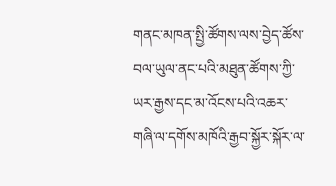གནང་མཁན་སྤྱི་ཚོགས་ལས་བྱེད་ཚོས་བལ་ཡུལ་ནང་པའི་མཐུན་ཚོགས་ཀྱི་ཡར་རྒྱས་དང་མ་འོངས་པའི་འཆར་གཞི་ལ་དགོས་མཁོའི་རྒྱབ་སྐྱོར་སྐོར་ལ་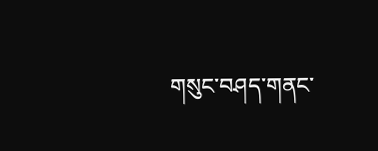གསུང་བཤད་གནང་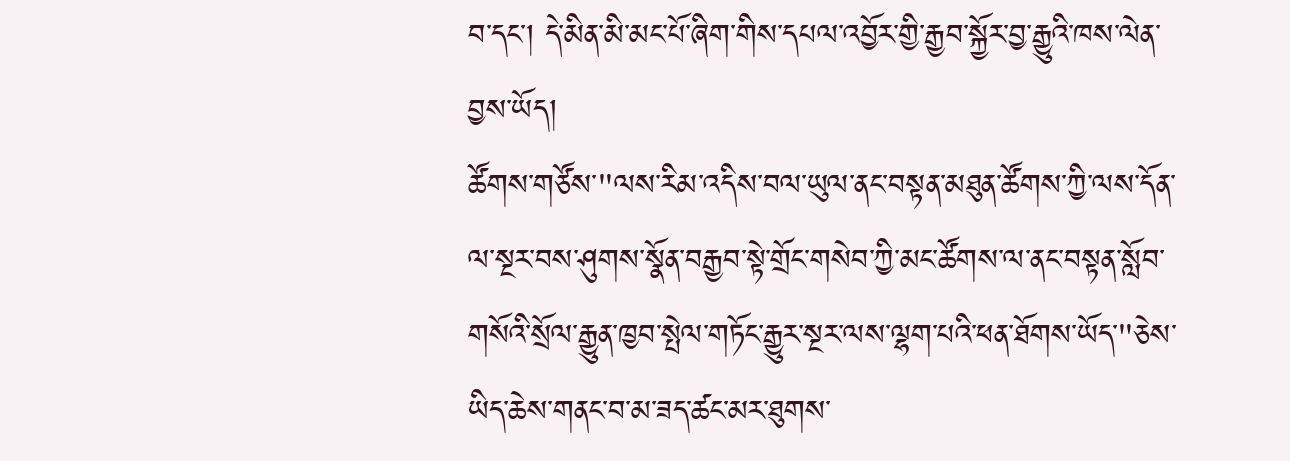བ་དང་། དེ་མིན་མི་མང་པོ་ཞིག་གིས་དཔལ་འབྱོར་གྱི་རྒྱབ་སྐྱོར་བྱ་རྒྱུའི་ཁས་ལེན་བྱས་ཡོད།
ཚོགས་གཙོས་"ལས་རིམ་འདིས་བལ་ཡུལ་ནང་བསྟན་མཐུན་ཚོགས་ཀྱི་ལས་དོན་ལ་སྔར་བས་ཤུགས་སྣོན་བརྒྱབ་སྟེ་གྲོང་གསེབ་ཀྱི་མང་ཚོགས་ལ་ནང་བསྟན་སློབ་གསོའི་སྲོལ་རྒྱུན་ཁྱབ་སྤེལ་གཏོང་རྒྱུར་སྔར་ལས་ལྷག་པའི་ཕན་ཐོགས་ཡོད་"ཅེས་ཡིད་ཆེས་གནང་བ་མ་ཟད་ཚང་མར་ཐུགས་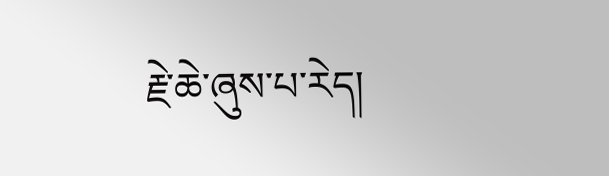རྗེ་ཆེ་ཞུས་པ་རེད།